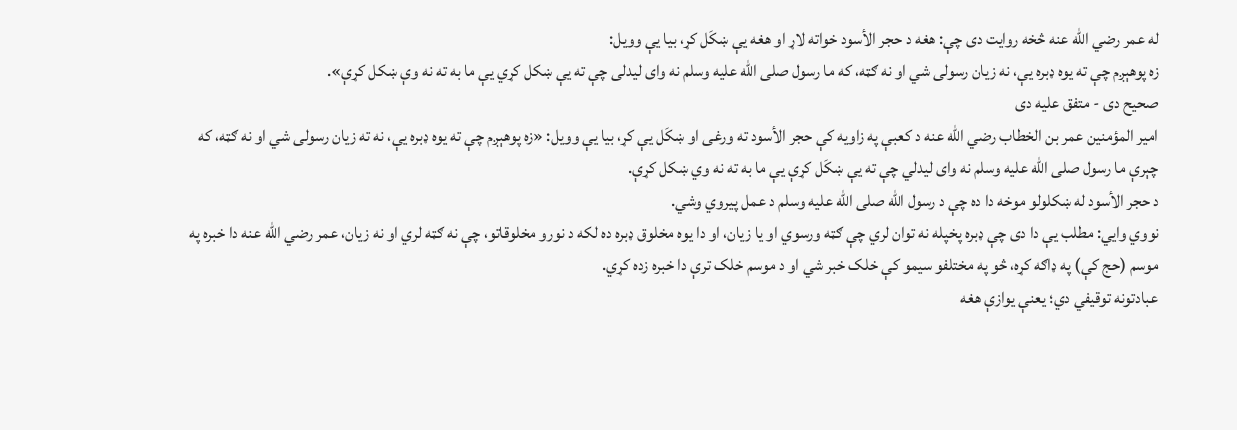له عمر رضي الله عنه څخه روایت دی چې: هغه د حجر الأسود خواته لاړ او هغه یې ښکَل کړ، بیا یې وویل:
زه پوهېږم چې ته یوه ډبره یې، نه زیان رسولی شي او نه ګټه، که ما رسول صلى الله عليه وسلم نه وای لیدلی چې ته یې ښکل کړي یې ما به ته نه وې ښکل کړې».
صحيح دی - متفق علیه دی
امیر المؤمنین عمر بن الخطاب رضي الله عنه د کعبې په زاویه کې حجر الأسود ته ورغی او ښکَل یې کړ، بیا یې وویل: «زه پوهېږم چې ته یوه ډبره یې، نه ته زیان رسولی شي او نه ګټه، که چېرې ما رسول صلى الله عليه وسلم نه وای لیدلي چې ته یې ښکَل کړې یې ما به ته نه وي ښکل کړې.
د حجر الأسود له ښکلولو موخه دا ده چې د رسول الله صلى الله عليه وسلم د عمل پیروي وشي.
نووي وایي: مطلب یې دا دی چې ډبره پخپله نه توان لري چې ګټه ورسوي او یا زیان، او دا یوه مخلوق ډبره ده لکه د نورو مخلوقاتو، چې نه ګټه لري او نه زیان، عمر رضي الله عنه دا خبره په موسم (حج کې) په ډاګه کړه، څو په مختلفو سیمو کې خلک خبر شي او د موسم خلک ترې دا خبره زده کړي.
عبادتونه توقیفي دي؛ یعنې یوازې هغه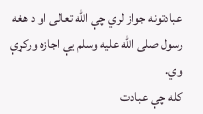عبادتونه جواز لري چې الله تعالی او د هغه رسول صلى الله عليه وسلم یې اجازه ورکړې وي.
کله چې عبادت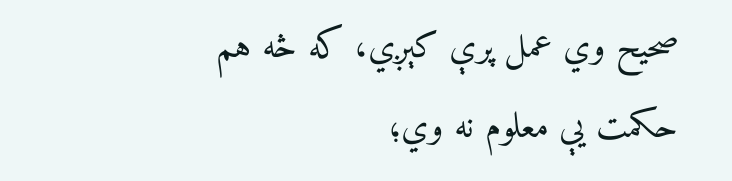صحيح وي عمل پرې کېږي، که څه هم حکمت یې معلوم نه وي؛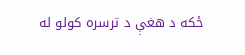ځکه د هغې د ترسره کولو له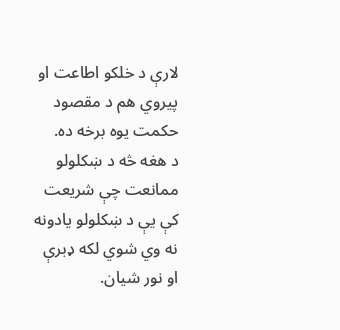لارې د خلکو اطاعت او پیروي هم د مقصود حکمت یوه برخه ده.
د هغه څه د ښکلولو ممانعت چې شریعت کې یې د ښکلولو یادونه نه وي شوي لکه ډبرې او نور شيان.